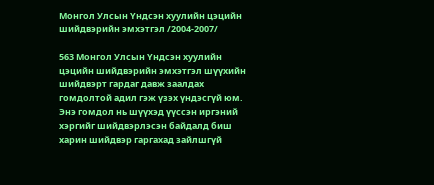Монгол Улсын Үндсэн хуулийн цэцийн шийдвэрийн эмхэтгэл /2004-2007/

563 Монгол Улсын Үндсэн хуулийн цэцийн шийдвэрийн эмхэтгэл шүүхийн шийдвэрт гардаг давж заалдах гомдолтой адил гэж үзэх үндэсгүй юм. Энэ гомдол нь шүүхэд үүссэн иргэний хэргийг шийдвэрлэсэн байдалд биш харин шийдвэр гаргахад зайлшгүй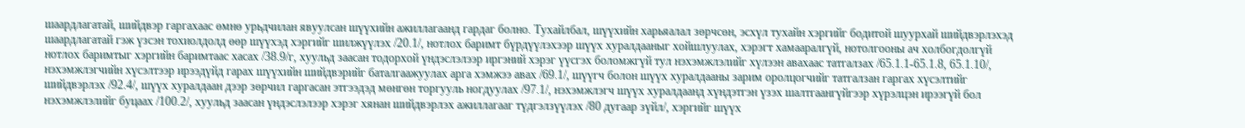шаардлагатай, шийдвэр гаргахаас өмнө урьдчилан явуулсан шүүхийн ажиллагаанд гардаг болно. Тухайлбал, шүүхийн харьяалал зөрчсөн, эсхүл тухайн хэргийг бодитой шуурхай шийдвэрлэхэд шаардлагатай гэж үзсэн тохиолдолд өөр шүүхэд хэргийг шилжүүлэх /20.1/, нотлох баримт бүрдүүлэхээр шүүх хуралдааныг хойшлуулах, хэрэгт хамааралгүй, нотолгооны ач холбогдолгүй нотлох баримтыг хэргийн баримтаас хасах /38.9/г, хуульд заасан тодорхой үндэслэлээр иргэний хэрэг үүсгэх боломжгүй тул нэхэмжлэлийг хүлээн авахаас татгалзах /65.1.1-65.1.8, 65.1.10/, нэхэмжлэгчийн хүсэлтээр ирээдүйд гарах шүүхийн шийдвэрийг баталгаажуулах арга хэмжээ авах /69.1/, шүүгч болон шүүх хуралдааны зарим оролцогчийг татгалзан гаргах хүсэлтийг шийдвэрлэх /92.4/, шүүх хуралдаан дээр зөрчил гаргасан этгээдэд мөнгөн торгууль ногдуулах /97.1/, нэхэмжлэгч шүүх хуралдаанд хүндэтгэн үзэх шалтгаангүйгээр хүрэлцэн ирээгүй бол нэхэмжлэлийг буцаах /100.2/, хуульд заасан үндэслэлээр хэрэг хянан шийдвэрлэх ажиллагааг түдгэлзүүлэх /80 дугаар зүйл/, хэргийг шүүх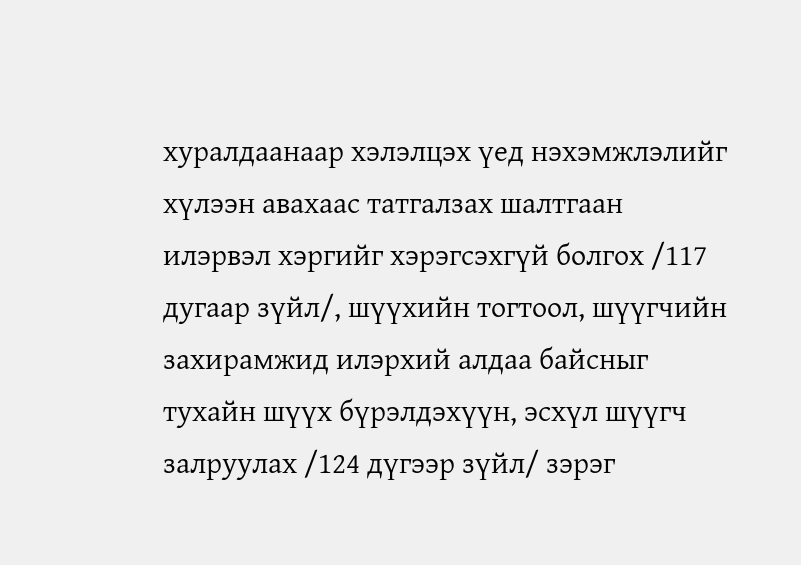хуралдаанаар хэлэлцэх үед нэхэмжлэлийг хүлээн авахаас татгалзах шалтгаан илэрвэл хэргийг хэрэгсэхгүй болгох /117 дугаар зүйл/, шүүхийн тогтоол, шүүгчийн захирамжид илэрхий алдаа байсныг тухайн шүүх бүрэлдэхүүн, эсхүл шүүгч залруулах /124 дүгээр зүйл/ зэрэг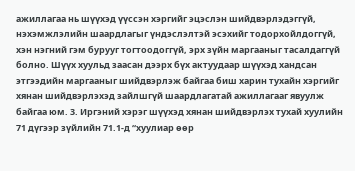ажиллагаа нь шүүхэд үүссэн хэргийг эцэслэн шийдвэрлэдэггүй, нэхэмжлэлийн шаардлагыг үндэслэлтэй эсэхийг тодорхойлдоггүй, хэн нэгний гэм бурууг тогтоодоггүй, эрх зүйн маргааныг тасалдаггүй болно. Шүүх хуульд заасан дээрх бүх актуудаар шүүхэд хандсан этгээдийн маргааныг шийдвэрлэж байгаа биш харин тухайн хэргийг хянан шийдвэрлэхэд зайлшгүй шаардлагатай ажиллагааг явуулж байгаа юм. 3. Иргэний хэрэг шүүхэд хянан шийдвэрлэх тухай хуулийн 71 дүгээр зүйлийн 71.1-д “хуулиар өөр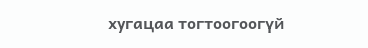хугацаа тогтоогоогүй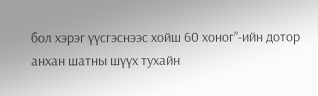бол хэрэг үүсгэснээс хойш 60 хоног”-ийн дотор анхан шатны шүүх тухайн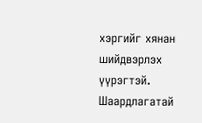хэргийг хянан шийдвэрлэх үүрэгтэй. Шаардлагатай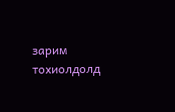зарим тохиолдолд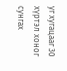уг хугацааг 30 хүртэл хоног сунгах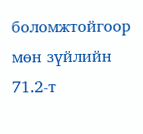боломжтойгоор мөн зүйлийн 71.2-т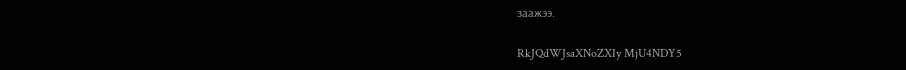заажээ.

RkJQdWJsaXNoZXIy MjU4NDY5